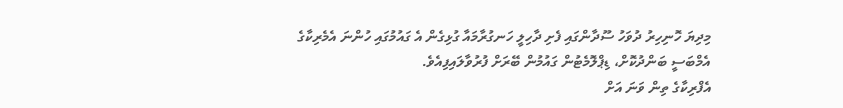މިދިޔަ ހޮނިހިރު ދުވަހު ސޫދާންގައި ފެށި ދާހިލީ ހަނގުރާމައާ ގުޅިގެން އެ ގައުމުގައި ހުންނަ އެމެރިކާގެ އެމްބަސީ ބަންދުކޮށް، ޑިޕްލޮމެޓުން ގައުމުން ބޭރަށް ފުރުވާލައިފިއެވެ.
އެފްރިކާގެ ތިން ވަނަ އަށް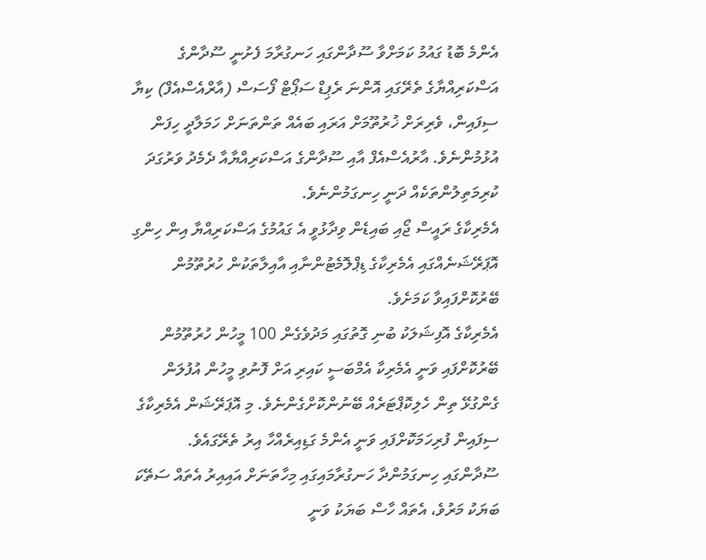އެންމެ ބޮޑު ގައުމު ކަމަށްވާ ސޫދާންގައި ހަނގުރާމަ ފެށުނީ ސޫދާންގެ އަސްކަރިއްޔާގެ ތެރޭގައި އޮންނަ ރެޕިޑް ސަޕޯޓް ފޯސަސް (އާރްއެސްއެފް) ކިޔާ ސިފައިން، ވެރިރަށް ޚުރުތޫމަށް އަރައި ބައެއް ތަންތަނަށް ހަމަލާދީ ހިފަން އުޅުމުންނެވެ. އާރުއެސްއެފް އާއި ސޫދާންގެ އަސްކަރިއްޔާއާ ދެމެދު ވަރުގަދަ ކުރިމަތިލުންތަކެއް ދަނީ ހިނގަމުންނެވެ.
އެމެރިކާގެ ރައީސް ޖޯއި ބައިޑެން ވިދާޅުވީ އެ ގައުމުގެ އަސްކަރިއްޔާ އިން ހިންގި އޮޕަރޭޝަނެއްގައި އެމެރިކާގެ ޑިޕްލޮމެޓުންނާއި އާއިލާތަކުން ހުރުތޫމުން ބޭރުކޮށްފައިވާ ކަމަށެވެ.
އެމެރިކާގެ އޮފިޝަލަކު ބުނި ގޮތުގައި މަދުވެގެން 100 މީހުން ހުރުތޫމުން ބޭރުކޮށްފައި ވަނީ އެމެރިކާ އެމްބަސީ ކައިރި އަށް ފޮނުވި މީހުން އުފުލަން ގެންގުޅޭ ތިން ހެލިކޮޕްޓަރެއް ބޭނުންކޮށްގެންނެވެ. މި އޮޕަރޭޝަން އެމެރިކާގެ ސިފައިން ފުރިހަމަކޮށްފައި ވަނީ އެންމެ ގަޑިއިރެއްހާ އިރު ތެރޭގައެވެ.
ސޫދާންގައި ހިނގަމުންދާ ހަނގުރާމައިގައި މިހާތަނަށް އައިއިރު އެތައް ސަތޭކަ ބަޔަކު މަރުވެ، އެތައް ހާސް ބަޔަކު ވަނީ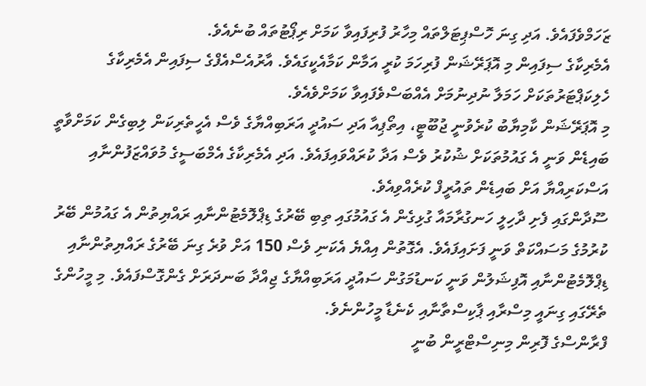ޒަހަމްވެފައެވެ. އަދި ގިނަ ހޮސްޕިޓަލްތައް މިހާރު ފުރިފައިވާ ކަމަށް ރިޕޯޓުތައް ބުނެއެވެ.
އެމެރިކާގެ ސިފައިން މި އޮޕަރޭޝަން ފުރިހަމަ ކުރީ އަމާން ކަމާއެކީގައެވެ. އާރުއެސްއެފްގެ ސިފައިން އެމެރިކާގެ ހެލިކަޕްޓަރުތަކަށް ހަމަލާ ނުދިނުމަށް އެއްބަސްވެފައިވާ ކަމަށްވެއެވެ.
މި އޮޕަރޭޝަން ކާމިޔާބު ކުރެވުނީ ޖުބޫޓީ، އިތޯޕިއާ އަދި ސައުދީ އަރަބިއްޔާގެ ވެސް އެހީތެރިކަން ލިބިގެން ކަމަށްވާތީ ބައިޑެން ވަނީ އެ ގައުމުތަކަށް ޝުކުރު ވެސް އަދާ ކުރައްވައިފައެވެ. އަދި އެމެރިކާގެ އެމްބަސީގެ މުވައްޒަފުންނާއި އަސްކަރިއްޔާ އަށް ބައިޑެން ތައުރީފް ކުރެއްވިއެވެ.
ސޫދާންގައި ފެށި ދާހިލީ ހަނގުރާމައާ ގުޅިގެން އެ ގައުމުގައި ތިބި ބޭރުގެ ޑިޕްލޮމެޓުންނާއި ރައްޔިތުން އެ ގައުމުން ބޭރު ކުރުމުގެ މަސައްކަތް ވަނީ ފަށައިފައެވެ. އެގޮތުން އިއްޔެ އެކަނި ވެސް 150 އަށް ވުރެ ގިނަ ބޭރުގެ ރައްޔިތުންނާއި ޑިޕްލޮމެޓުންނާއި އޮފިޝަލުން ވަނީ ކަނޑުމަގުން ސައުދީ އަރަބިއްޔާގެ ޖިއްދާ ބަނދަރަށް ގެންގޮސްފައެވެ. މި މީހުންގެ ތެރޭގައި ގިނައީ މިސްރާއި ޕާކިސްތާނާއި ކެނެޑާ މީހުންނެވެ.
ފްރާންސްގެ ފޮރިން މިނިސްޓްރީން ބުނީ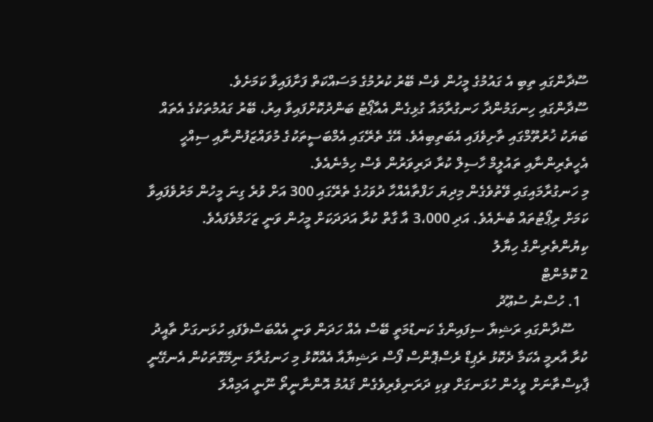ސޫދާންގައި ތިބި އެ ގައުމުގެ މީހުން ވެސް ބޭރު ކުރުމުގެ މަސައްކަތް ފަށާފައިވާ ކަމަށެވެ.
ސޫދާންގައި ހިނގަމުންދާ ހަނގުރާމައާ ގުޅިގެން އެއާޕޯޓު ބަންދުކޮށްފައިވާ އިރު، ބޭރު ގައުމުތަކުގެ އެތައް ބަޔަކު ޚުރުތޫމްގައި ތާށިވެފައި އެބަތިބިއެވެ. އޭގެ ތެރޭގައި އެމްބަސީތަކުގެ މުވައްޒަފުންނާއި ސިއްހީ އެހީތެރިންނާއި ތައުލީމް ހާސިލް ކުރާ ދަރިވަރުން ވެސް ހިމެނެއެވެ.
މި ހަނގުރާމައިގައި ވޭތުވެގެން މިދިޔަ ހަފްތާއެއްހާ ދުވަހުގެ ތެރޭގައި 300 އަށް ވުރެ ގިނަ މީހުން މަރުވެފައިވާ ކަމަށް ރިޕޯޓުތައް ބުނެއެވެ. އަދި 3،000 އާ ގާތް ކުރާ އަދަދަކަށް މީހުން ވަނީ ޒަހަމްވެފައެވެ.
ކިޔުންތެރިންގެ ހިޔާލު
2 ކޮމެންޓް
  1. ހުސްނު ސުޢޫދު
    ސޫދާންގައި ރަޝިޔާ ސިފައިންގެ ކަނޑުމަތީ ބޭސް އެއް ހަދަން ވަނީ އެއްބަސްވެފައި ހުޅަނގަށް ތާއީދު ކުރާ އާރމީ އެކަމާ ދެކޮޅު ރެޕިޑް ރެސްޕޮންސް ފޯސް ރަޝިޔާއާ އެއްކޮޅު މި ހަނގުރާމަ ނިމޭގޮތަކުން އެނގޭނީ ޕާކިސްތާނަށް ވީހެން ހުޅަނގަށް ވިކި ދަރަނިވެރިވެގެން ޤައުމު އޮންނާނީތޯ ނޫނީ އަމިއްލަ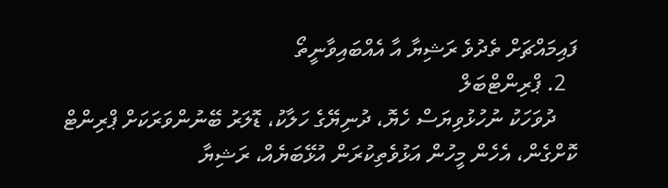ފައިމައްޗަށް ތެދުވެ ރަޝިޔާ އާ އެއްބައިވާނީތޯ
  2. ޕްރިންޓްބަލް
    ދުވަހަކު ނުހުޅުވިޔަސް ހެޔޮ، ދުނިޔޭގެ ހަލާކު، ޑޮލަރު ބޭނުންވަރަކަށް ޕްރިންޓް ކޮށްގެން، އެހެން މީހުން އަޅުވެތިކުރަން އުޅޭބަޔެއް، ރަޝިޔާ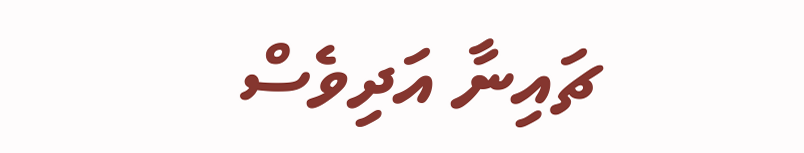ޗައިނާ އަދިވެސް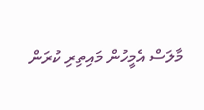މާލަސް އެމީހުން މައިތިރި ކުރަން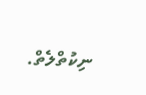ނިކުތްލެތް.